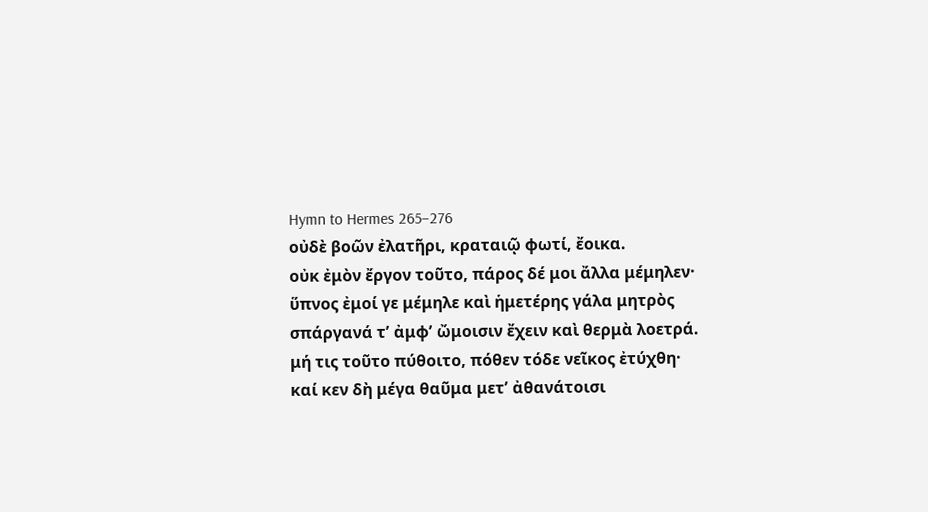Hymn to Hermes 265–276
οὐδὲ βοῶν ἐλατῆρι, κραταιῷ φωτί, ἔοικα.
οὐκ ἐμὸν ἔργον τοῦτο, πάρος δέ μοι ἄλλα μέμηλεν·
ὕπνος ἐμοί γε μέμηλε καὶ ἡμετέρης γάλα μητρὸς
σπάργανά τʼ ἀμφʼ ὤμοισιν ἔχειν καὶ θερμὰ λοετρά.
μή τις τοῦτο πύθοιτο, πόθεν τόδε νεῖκος ἐτύχθη·
καί κεν δὴ μέγα θαῦμα μετʼ ἀθανάτοισι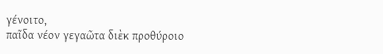γένοιτο,
παῖδα νέον γεγαῶτα διὲκ προθύροιο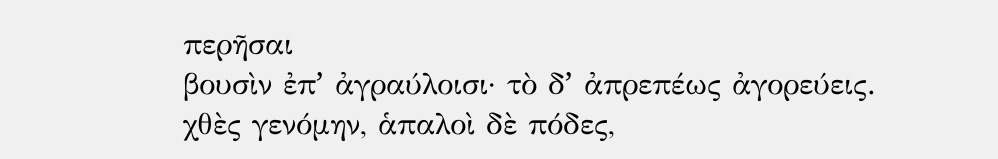περῆσαι
βουσὶν ἐπʼ ἀγραύλοισι· τὸ δʼ ἀπρεπέως ἀγορεύεις.
χθὲς γενόμην, ἁπαλοὶ δὲ πόδες,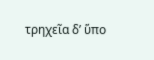τρηχεῖα δʼ ὕπο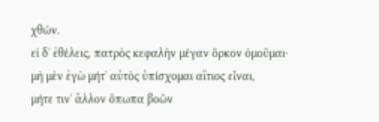χθών.
εἰ δʼ ἐθέλεις, πατρὸς κεφαλὴν μέγαν ὅρκον ὀμοῦμαι·
μὴ μὲν ἐγὼ μήτʼ αὐτὸς ὑπίσχομαι αἴτιος εἶναι,
μήτε τινʼ ἄλλον ὄπωπα βοῶν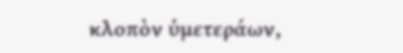κλοπὸν ὑμετεράων,